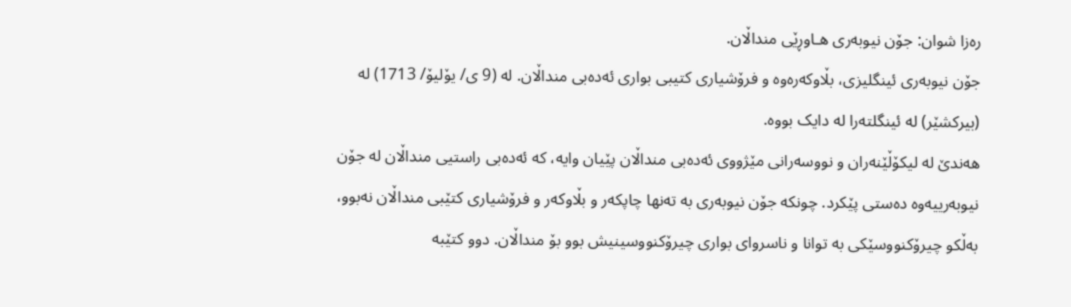رەزا شوان: جۆن نیوبەری هـاوڕێی منداڵان.
جۆن نیوبەری ئینگلیزی، بڵاوکەرەوە و فرۆشیاری کتیبی بواری ئەدەبی منداڵان. لە (9 ی/ یۆلیۆ/ 1713) لە (بیرکشێر) لە ئینگلتەرا لە دایک بووە.
هەندێ لە لیکۆڵێنەران و نووسەرانی مێژووی ئەدەبی منداڵان پێیان وایە، کە ئەدەبی راستیی منداڵان لە جۆن نیوبەرییەوە دەستی پێکرد. چونکە جۆن نیوبەری بە تەنها چاپکەر و بڵاوکەر و فرۆشیاری کتێبی منداڵان نەبوو، بەڵکو چیرۆکنووسێکی بە توانا و ناسروای بواری چیرۆکنووسینیش بوو بۆ منداڵان. دوو کتێبە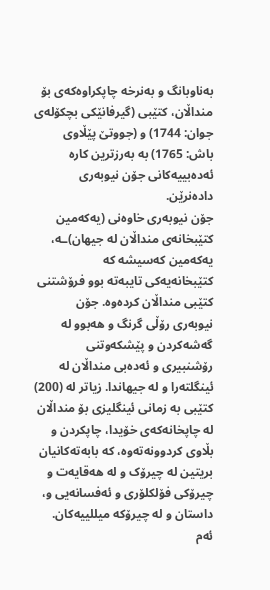بەناوبانگ و بەنرخە چاپکراوەکەی بۆ منداڵان، کتێبی (گیرفانێکی بچکۆلەی جوان: 1744) و (جووتێ پێڵاوی باش: 1765) بە بەرزترین کارە ئەدەبییەکانی جۆن نیوبەری دادەنرێن.
جۆن نیوبەری خاوەنی (یەکەمین کتێبخانەی منداڵان لە جیهان)ـە، یەکەمین کەسیشە کە کتێبخانەیەکی تایبەته بوو فرۆشتنی کتێبی منداڵان کردەوە. جۆن نیوبەری رۆڵی گرنگ و هەبوو لە گەشەکردن و پێشکەوتنی رۆشنبیری و ئەدەبی منداڵان لە ئینگلتەرا و لە جیهاندا. زیاتر لە (200) کتێبی بە زمانی ئینگلیزی بۆ منداڵان لە چاپخانەکەی خۆیدا، چاپکردن و بڵاوی کردوونەتەوە، کە بابەتەکانیان بریتین لە چیرۆک و لە هەقایەت و چیرۆکی فۆلکلۆری و ئەفسانەیی و، داستان و لە چیرۆکە میللییەکان. ئەم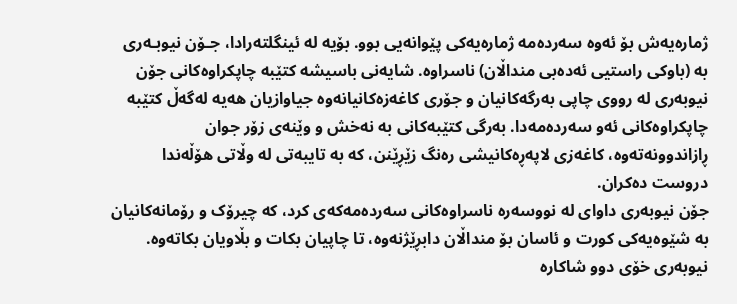ژمارەیەش بۆ ئەوە سەردەمە ژمارەیەکی پێوانەیی بوو. بۆیە لە ئینگلتەرادا، جـۆن نیوبـەری بە (باوکی راستیی ئەدەبی منداڵان) ناسراوە. شایەنی باسیشە کتێبە چاپکراوەکانی جۆن نیوبەری لە رووی چاپی بەرگەکانیان و جۆری کاغەزەکانیانەوە جیاوازیان هەیە لەگەڵ کتێبە چاپکراوەکانی ئەو سەردەمەدا. بەرگی کتێبەکانی بە نەخش و وێنەی زۆر جوان ڕازاندوونەتەوە، کاغەزی لاپەڕەکانیشی رەنگ زێڕێنن، کە بە تایبەتی لە وڵاتی هۆڵەندا دروست دەکران.
جۆن نیوبەری داوای لە نووسەرە ناسراوەکانی سەردەمەکەی کرد، کە چیرۆک و رۆمانەکانیان بە شێوەیەکی کورت و ئاسان بۆ منداڵان دابڕێژنەوە، تا چاپیان بکات و بڵاویان بکاتەوە.
نیوبەری خۆی دوو شاکارە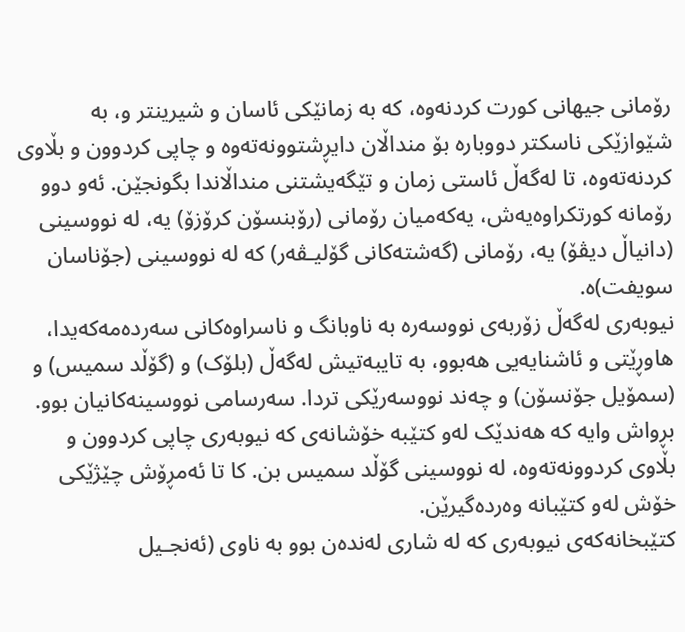رۆمانی جیهانی کورت کردنەوە، کە بە زمانێکی ئاسان و شیرینتر و، بە شێوازێکی ناسکتر دووبارە بۆ منداڵان دایڕشتوونەتەوە و چاپی کردوون و بڵاوی کردنەتەوە، تا لەگەڵ ئاستی زمان و تێگەیشتنی منداڵاندا بگونجێن. ئەو دوو رۆمانە کورتکراوەیەش، یەکەمیان رۆمانی (رۆبنسۆن کرۆزۆ) یە، لە نووسینی (دانیاڵ دیڤۆ) یە، رۆمانی (گەشتەکانی گۆلیـڤەر) کە لە نووسینی (جۆناسان سویفت)ە.
نیوبەری لەگەڵ زۆربەی نووسەرە بە ناوبانگ و ناسراوەکانی سەردەمەکەیدا، هاوڕێتی و ئاشنایەیی هەبوو، بە تایبەتیش لەگەڵ (بلۆک) و (گۆڵد سمیس) و (سمۆیل جۆنسۆن) و چەند نووسەرێکی تردا. سەرسامی نووسینەکانیان بوو. بڕواش وایە کە هەندێک لەو کتێبە خۆشانەی کە نیوبەری چاپی کردوون و بڵاوی کردوونەتەوە، لە نووسینی گۆڵد سمیس بن. کا تا ئەمڕۆش چێژێکی خۆش لەو کتێبانە وەردەگیرێن.
کتێبخانەکەی نیوبەری کە لە شاری لەندەن بوو بە ناوی (ئەنجـیل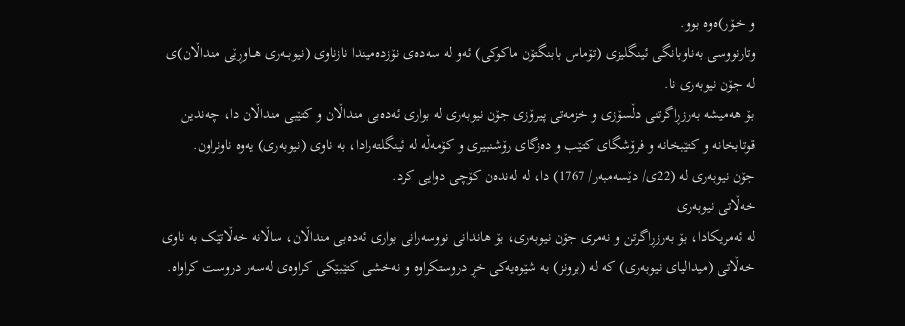و خـۆر)ەوە بوو.
وتارنووسی بەناوبانگی ئینگلیزی (تۆماس بابنگتۆن ماکوکی) ئەو لە سەدەی نۆزدەمیندا نازناوی (نیوبــەری هــاوڕێی منداڵان)ی لە جۆن نیوبەری نا.
بۆ هەمیشە بەرزڕاگرتنی دڵسۆزی و خزمەتی پیرۆزی جۆن نیوبەری لە بواری ئەدەبی منداڵان و کتێبی منداڵان دا، چەندین قوتابخانە و کتێبخانە و فرۆشگای کتێب و دەزگای رۆشنبیری و کۆمەڵە لە ئینگلتەرادا، بە ناوی (نیوبەری) یەوە ناونراون.
جۆن نیوبەری لە (22ی/ دێسەمبەر/ 1767) دا، لە لەندەن کۆچی دوایی کرد.
خەڵاتی نیوبەری
لە ئەمریکادا، بۆ بەرزڕاگرتن و نەمری جۆن نیوبەری، بۆ هاندانی نووسەرانی بواری ئەدەبی منداڵان، ساڵانە خەڵاتێک بە ناوی خەڵاتی (میدالیای نیوبەری) کە لە (برونز) بە شێوەیەکی خڕ دروستکراوە و نەخشی کتێبێکی کراوەی لەسەر دروست کراواە.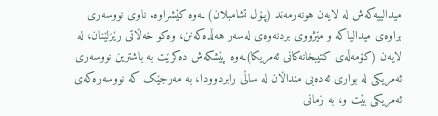میدالییەکەش لە لایەن هونەرمەند (پـۆل تشامبلان) ـەوە کێشراوە. ناوی نووسەری براوەی میدالیاکە و مێژووی بردنەوەی لەسەر هەڵدەکەنن، وەکو خەڵاتی رێزلێنان، لە لایەن (کۆمەڵەی کتیبخانەکانی ئەمریکا)ـەوە پێشکەش دەکرێت بە باشترین نووسەری ئەمریکی لە بواری ئەدەبی منداڵان لە ساڵی رابردوودا، بە مەرجێک کە نووسەرەکەی ئەمریکی بێت و، بە زمانی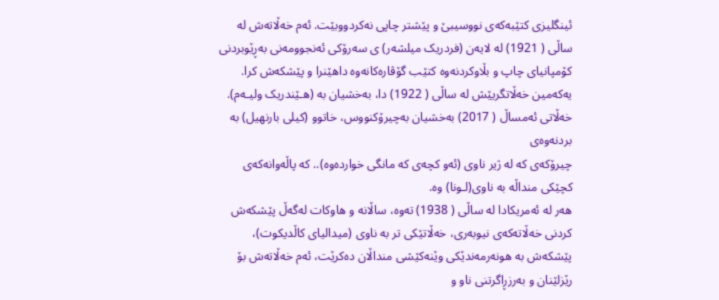ئینگلیزی کتێبەکەی نووسیبێ و پێشتر چاپی نەکردووبێت. ئەم خەڵاتەش لە ساڵی ( 1921) لە لایەن (فردریک میلشەر) ی سەرۆکی ئەنجوومەنی بەڕێوبردنی کۆمپانیای چاپ و بڵاوکردنەوە کتێب گۆڤارەکانەوە داهێنرا و پێشکەش کرا.
یەکەمین خەڵاتگریێش لە ساڵی ( 1922) دا، بەخشیان بە (هـێندریک ولیـەم).
خەڵاتی ئەمساڵ ( 2017) بەخشیان بەچیرۆکنووس، خاتوو (کیلی بارنهیل) بە بردنەوەی
چیرۆکەی کە لە ژیر ناوی (ئەو کچەی کە مانگی خواردەوە).. کە پاڵەوانەکەی کچێکی منداڵە بە ناوی(لـونا) وە.
هەر لە ئەمریکادا لە ساڵی ( 1938) تەوە، ساڵانە و هاوکات لەگەڵ پێشکەش کردنی خەڵاتەکەی نیوبەری، خەڵاتێکی تر بە ناوی (میدالیای کاڵدیکوت)، پێشکەش بە هونەرمەندێکی وێنەکێشی منداڵان دەکرێت، ئەم خەڵاتەش بۆ رێزلێنان و بەرزڕاگرتنی ناو و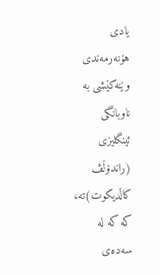یادی هۆنەرمەندی وێنەکێشی بە ناوبانگی ئینگلیزی (راندۆڵڤ کاڵدیکوت)تە، کە کە لە سەدەی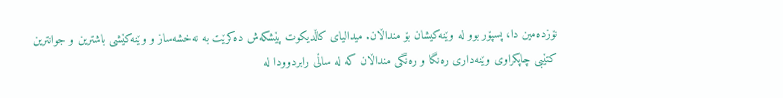نۆزدەمین دا، پسپۆر بوو لە وێنەکیشان بۆ منداڵان. میدالیای کاڵدیکوت پێشکەش دەکرێت بە نەخشەساز و وێنەکێشی باشترین و جوانترین کتێبی چاپکراوی وێنەداری رەنگا و رەنگی منداڵان کە لە ساڵی رابردوودا لە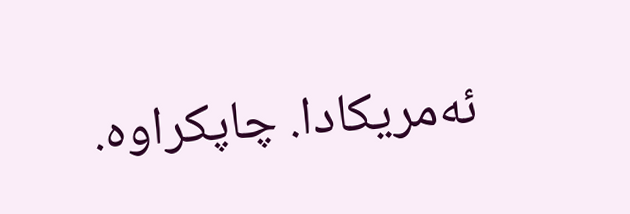ئەمریکادا. چاپکراوە.